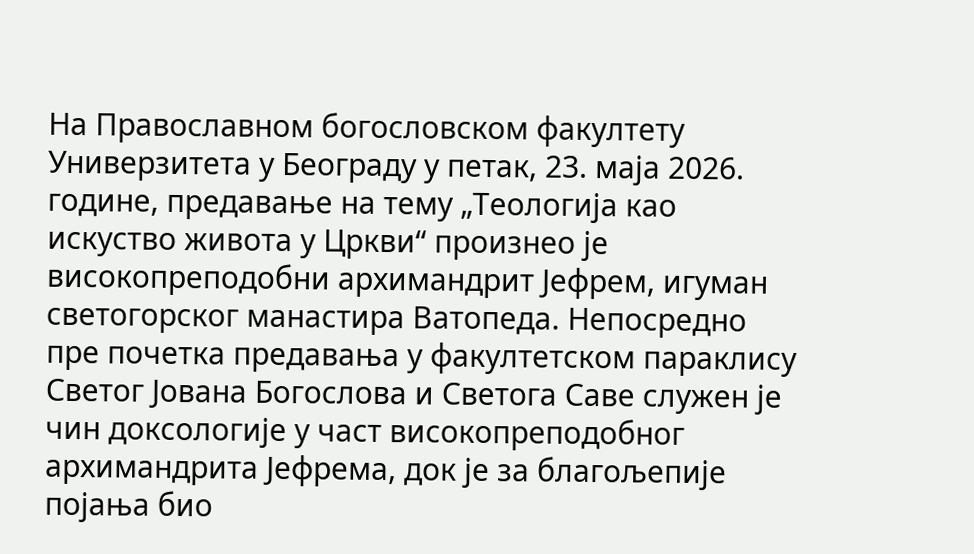На Православном богословском факултету Универзитета у Београду у петак, 23. маја 2026. године, предавање на тему „Теологија као искуство живота у Цркви“ произнео је високопреподобни архимандрит Јефрем, игуман светогорског манастира Ватопеда. Непосредно пре почетка предавања у факултетском параклису Светог Јована Богослова и Светога Саве служен је чин доксологије у част високопреподобног архимандрита Јефрема, док је за благољепије појања био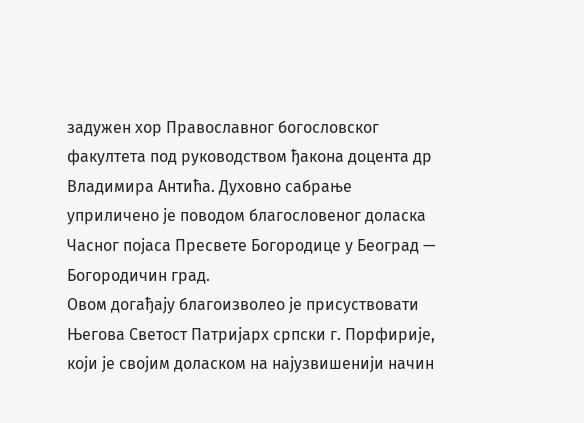задужен хор Православног богословског факултета под руководством ђакона доцента др Владимира Антића. Духовно сабрање уприличено је поводом благословеног доласка Часног појаса Пресвете Богородице у Београд — Богородичин град.
Овом догађају благоизволео је присуствовати Његова Светост Патријарх српски г. Порфирије, који је својим доласком на најузвишенији начин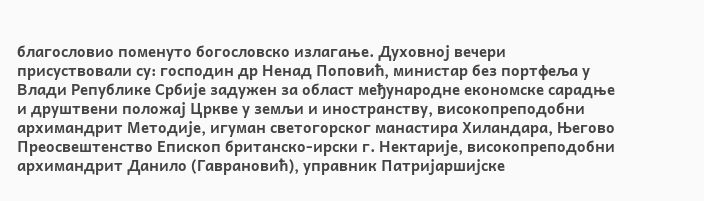благословио поменуто богословско излагање. Духовној вечери присуствовали су: господин др Ненад Поповић, министар без портфеља у Влади Републике Србије задужен за област међународне економске сарадње и друштвени положај Цркве у земљи и иностранству, високопреподобни архимандрит Методије, игуман светогорског манастира Хиландара, Његово Преосвештенство Епископ британско-ирски г. Нектарије, високопреподобни архимандрит Данило (Гаврановић), управник Патријаршијске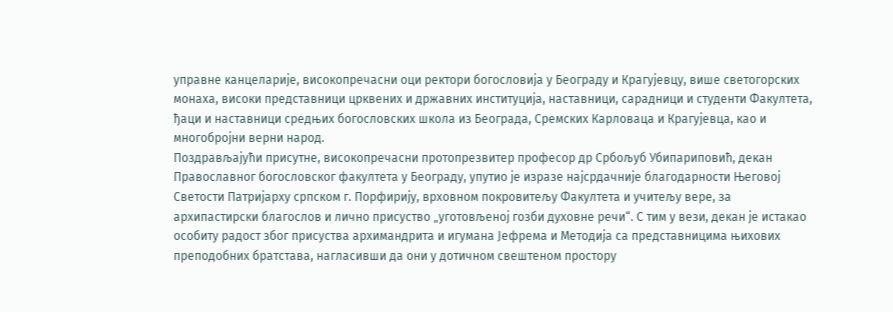управне канцеларије, високопречасни оци ректори богословија у Београду и Крагујевцу, више светогорских монаха, високи представници црквених и државних институција, наставници, сарадници и студенти Факултета, ђаци и наставници средњих богословских школа из Београда, Сремских Карловаца и Крагујевца, као и многобројни верни народ.
Поздрављајући присутне, високопречасни протопрезвитер професор др Србољуб Убипариповић, декан Православног богословског факултета у Београду, упутио је изразе најсрдачније благодарности Његовој Светости Патријарху српском г. Порфирију, врховном покровитељу Факултета и учитељу вере, за архипастирски благослов и лично присуство „уготовљеној гозби духовне речи“. С тим у вези, декан је истакао особиту радост због присуства архимандрита и игумана Јефрема и Методија са представницима њихових преподобних братстава, нагласивши да они у дотичном свештеном простору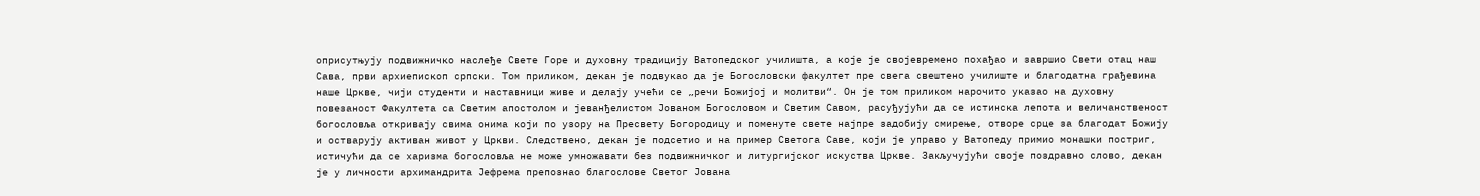оприсутњују подвижничко наслеђе Свете Горе и духовну традицију Ватопедског училишта, а које је својевремено похађао и завршио Свети отац наш Сава, први архиепископ српски. Том приликом, декан је подвукао да је Богословски факултет пре свега свештено училиште и благодатна грађевина наше Цркве, чији студенти и наставници живе и делају учећи се „речи Божијој и молитви“. Он је том приликом нарочито указао на духовну повезаност Факултета са Светим апостолом и јеванђелистом Јованом Богословом и Светим Савом, расуђујући да се истинска лепота и величанственост богословља откривају свима онима који по узору на Пресвету Богородицу и поменуте свете најпре задобију смирење, отворе срце за благодат Божију и остварују активан живот у Цркви. Следствено, декан је подсетио и на пример Светога Саве, који је управо у Ватопеду примио монашки постриг, истичући да се харизма богословља не може умножавати без подвижничког и литургијског искуства Цркве. Закључујући своје поздравно слово, декан је у личности архимандрита Јефрема препознао благослове Светог Јована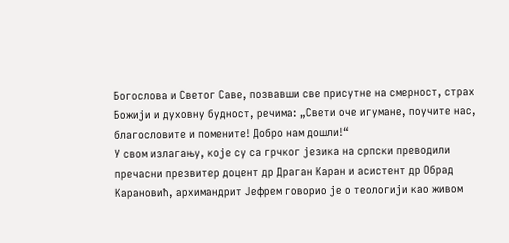Богослова и Светог Саве, позвавши све присутне на смерност, страх Божији и духовну будност, речима: „Свети оче игумане, поучите нас, благословите и помените! Добро нам дошли!“
У свом излагању, које су са грчког језика на српски преводили пречасни презвитер доцент др Драган Каран и асистент др Обрад Карановић, архимандрит Јефрем говорио је о теологији као живом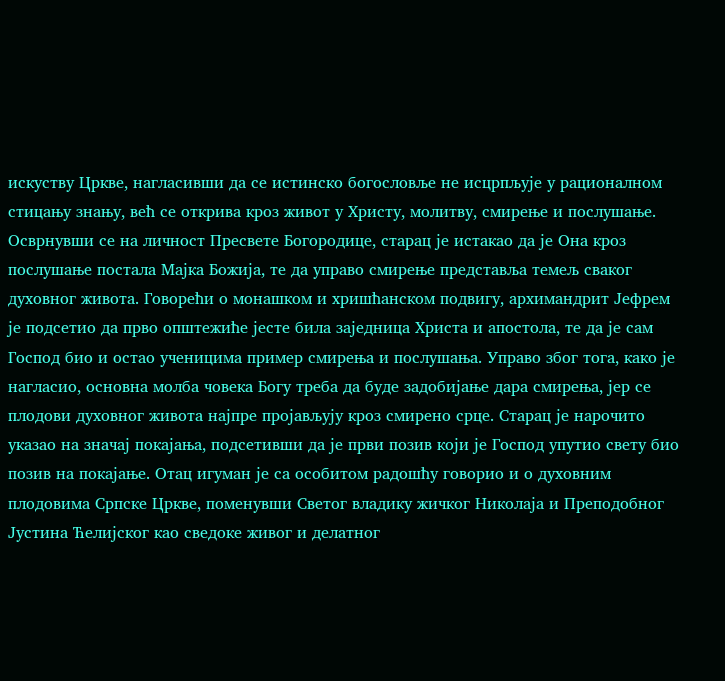искуству Цркве, нагласивши да се истинско богословље не исцрпљује у рационалном стицању знању, већ се открива кроз живот у Христу, молитву, смирење и послушање. Осврнувши се на личност Пресвете Богородице, старац је истакао да је Она кроз послушање постала Мајка Божија, те да управо смирење представља темељ сваког духовног живота. Говорећи о монашком и хришћанском подвигу, архимандрит Јефрем је подсетио да прво општежиће јесте била заједница Христа и апостола, те да је сам Господ био и остао ученицима пример смирења и послушања. Управо због тога, како је нагласио, основна молба човека Богу треба да буде задобијање дара смирења, јер се плодови духовног живота најпре пројављују кроз смирено срце. Старац је нарочито указао на значај покајања, подсетивши да је први позив који је Господ упутио свету био позив на покајање. Отац игуман је са особитом радошћу говорио и о духовним плодовима Српске Цркве, поменувши Светог владику жичког Николаја и Преподобног Јустина Ћелијског као сведоке живог и делатног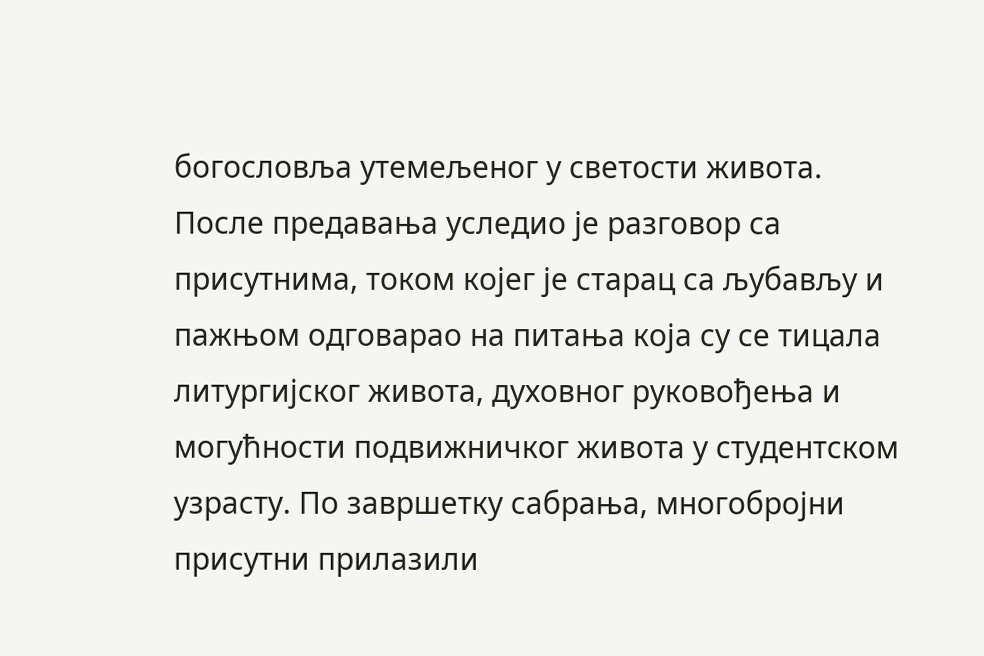богословља утемељеног у светости живота.
После предавања уследио је разговор са присутнима, током којег је старац са љубављу и пажњом одговарао на питања која су се тицала литургијског живота, духовног руковођења и могућности подвижничког живота у студентском узрасту. По завршетку сабрања, многобројни присутни прилазили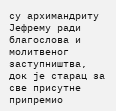су архимандриту Јефрему ради благослова и молитвеног заступништва, док је старац за све присутне припремио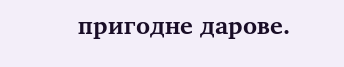пригодне дарове.